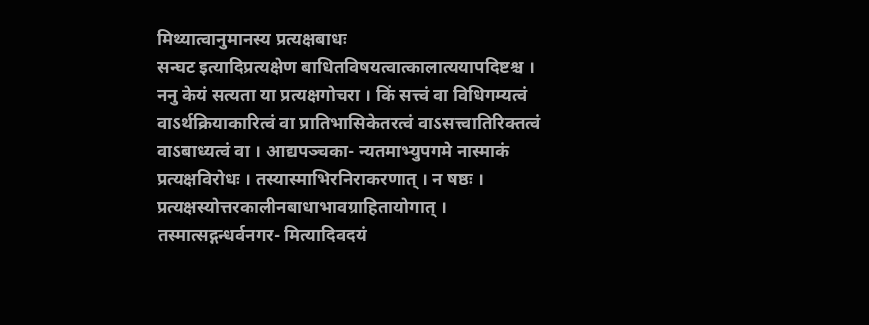मिथ्यात्वानुमानस्य प्रत्यक्षबाधः
सन्घट इत्यादिप्रत्यक्षेण बाधितविषयत्वात्कालात्ययापदिष्टश्च । ननु केयं सत्यता या प्रत्यक्षगोचरा । किं सत्त्वं वा विधिगम्यत्वं वाऽर्थक्रियाकारित्वं वा प्रातिभासिकेतरत्वं वाऽसत्त्वातिरिक्तत्वं वाऽबाध्यत्वं वा । आद्यपञ्चका- न्यतमाभ्युपगमे नास्माकं प्रत्यक्षविरोधः । तस्यास्माभिरनिराकरणात् । न षष्ठः । प्रत्यक्षस्योत्तरकालीनबाधाभावग्राहितायोगात् । तस्मात्सद्गन्धर्वनगर- मित्यादिवदयं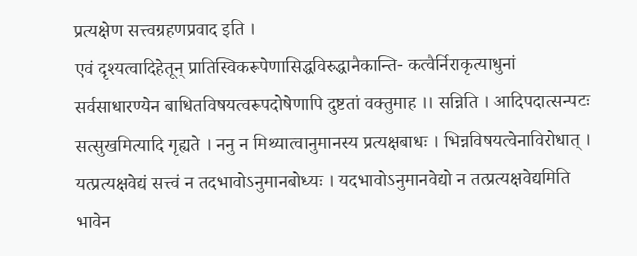प्रत्यक्षेण सत्त्वग्रहणप्रवाद इति ।
एवं दृश्यत्वादिहेतून् प्रातिस्विकरूपेणासिद्धविरुद्धानैकान्ति- कत्वैर्निराकृत्याधुनां सर्वसाधारण्येन बाधितविषयत्वरूपदोषेणापि दुष्टतां वक्तुमाह ।। सन्निति । आदिपदात्सन्पटः सत्सुखमित्यादि गृह्यते । ननु न मिथ्यात्वानुमानस्य प्रत्यक्षबाधः । भिन्नविषयत्वेनाविरोधात् । यत्प्रत्यक्षवेद्यं सत्त्वं न तदभावोऽनुमानबोध्यः । यदभावोऽनुमानवेद्यो न तत्प्रत्यक्षवेद्यमिति भावेन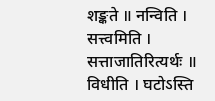शङ्कते ॥ नन्विति । सत्त्वमिति । सत्ताजातिरित्यर्थः ॥ विधीति । घटोऽस्ति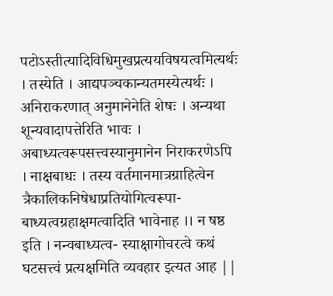पटोऽस्तीत्यादिविधिमुखप्रत्ययविषयत्वमित्यर्थः । तस्येति । आद्यपञ्चकान्यतमस्येत्यर्थः । अनिराकरणात् अनुमानेनेति शेषः । अन्यथा शून्यवादापत्तेरिति भावः । अबाध्यत्वरूपसत्त्वस्यानुमानेन निराकरणेऽपि । नाक्षबाधः । तस्य वर्तमानमात्रग्राहित्वेन त्रैकालिकनिषेधाप्रतियोगित्वरूपा- बाध्यत्वग्रहाक्षमत्वादिति भावेनाह ।। न षष्ठ इति । नन्वबाध्यत्व- स्याक्षागोचरत्वे कथं घटसत्त्वं प्रत्यक्षमिति व्यवहार इत्यत आह ||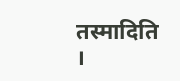तस्मादिति ।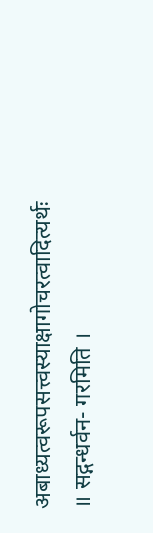अबाध्यत्वरूपसत्त्वस्याक्षागोचरत्वादित्यर्थः ॥ सद्गन्धर्वन- गरमिति ।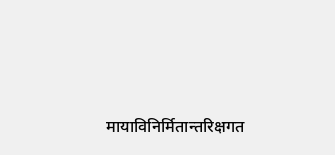मायाविनिर्मितान्तरिक्षगत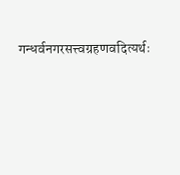गन्धर्वनगरसत्त्वग्रहणवदित्यर्थः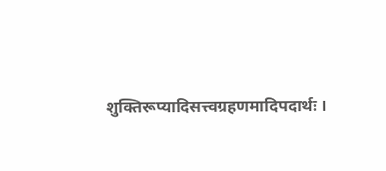शुक्तिरूप्यादिसत्त्वग्रहणमादिपदार्थः ।